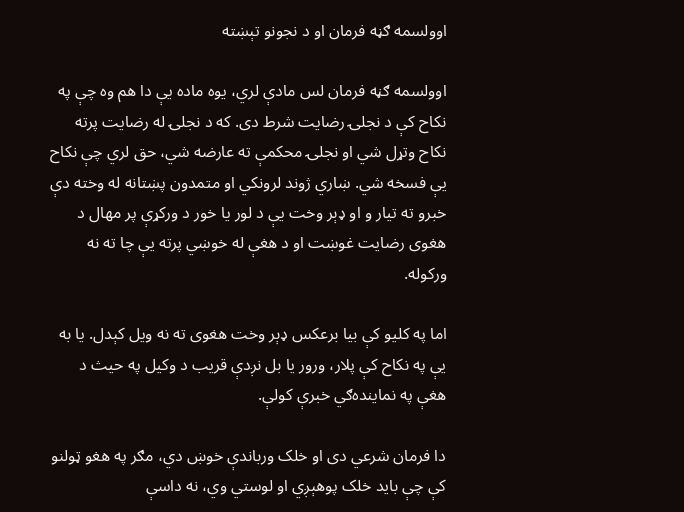اوولسمه ګڼه فرمان او د نجونو تېښته

اوولسمه ګڼه فرمان لس مادې لري، یوه ماده یې دا هم وه چې په نکاح کې د نجلۍ رضایت شرط دی. که د نجلۍ له رضایت پرته نکاح وتړل شي او نجلۍ محکمې ته عارضه شي، حق لري چې نکاح یې فسخه شي. ښاري ژوند لرونکي او متمدون پښتانه له وخته دې خبرو ته تیار و او ډېر وخت یې د لور یا خور د ورکړې پر مهال د هغوی رضایت غوښت او د هغې له خوښي پرته یې چا ته نه ورکوله.

اما په کلیو کې بیا برعکس ډېر وخت هغوی ته نه ویل کېدل. یا به یې په نکاح کې پلار، ورور یا بل نږدې قریب د وکیل په حیث د هغې په نماینده‌ګي خبرې کولې.

دا فرمان شرعي دی او خلک ورباندې خوښ دي، مګر په هغو ټولنو کې چې باید خلک پوهېږي او لوستي وي، نه داسې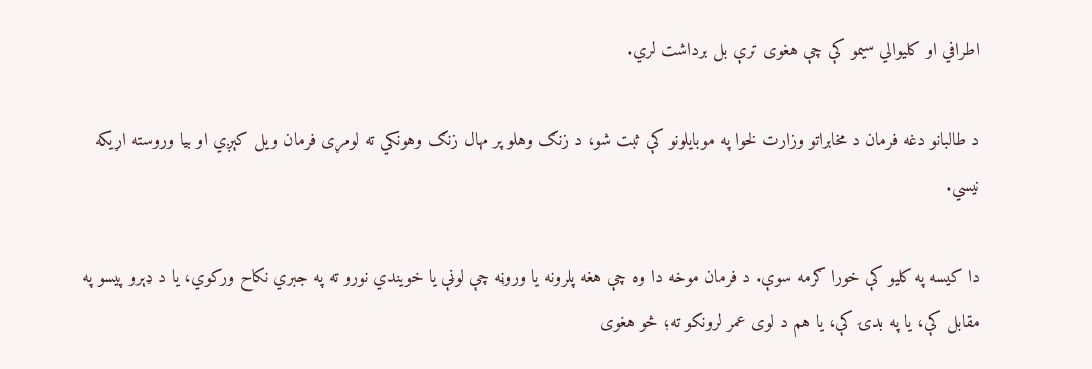اطرافي او کلیوالي سیمو کې چې هغوی ترې بل برداشت لري.

د طالبانو دغه فرمان د مخابراتو وزارت لخوا په موبایلونو کې ثبت شو، د زنګ وهلو پر مهال زنګ وهونکي ته لومړی فرمان ویل کېږي او بیا وروسته اړیکه نیسي.

دا کیسه په کلیو کې خورا ګرمه سوې. د فرمان موخه دا وه چې هغه پلرونه یا وروڼه چې لوڼې یا خویندي نورو ته په جبري نکاح ورکوي، یا د ډېرو پیسو په مقابل کې، یا په بدۍ کې، یا هم د لوی عمر لرونکو ته؛ څو هغوی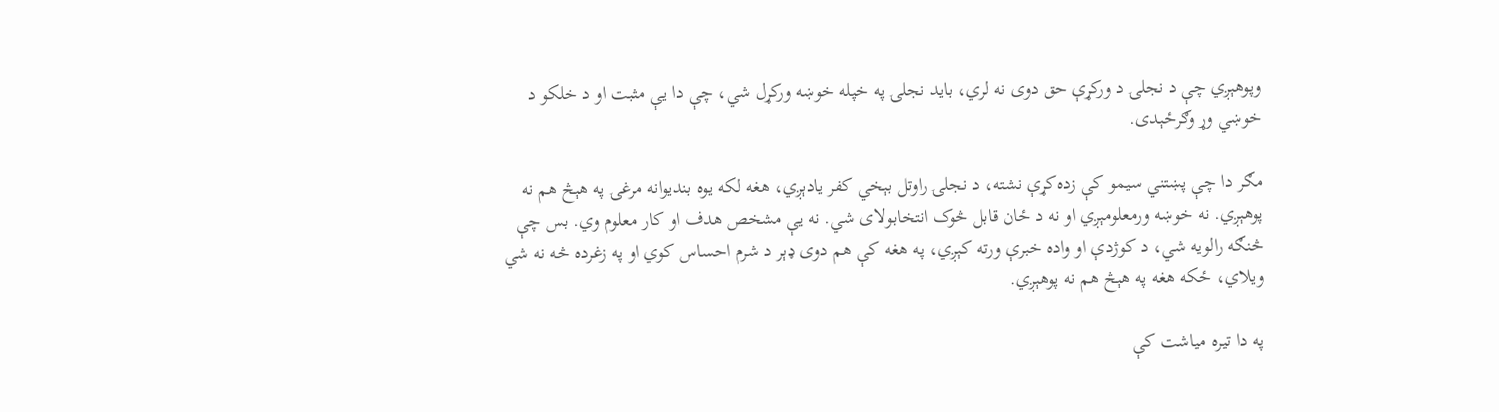وپوهېږي چې د نجلۍ د ورکړې حق دوی نه لري، باید نجلۍ په خپله خوښه ورکړل شي، چې دا یې مثبت او د خلکو د خوښي وړ وګرځېدی.

مګر دا چې پښتني سیمو کې زده‌کړې نشته، د نجلۍ راوتل بېخي کفر یادېږي، هغه لکه یوه بندیوانه مرغۍ په هېڅ هم نه پوهېږي. نه خوښه ورمعلومېږي او نه د ځان قابل څوک انتخابولای شي. نه یې مشخص هدف او کار معلوم وي. بس چې څنګه رالویه شي، د کوژدې او واده خبرې ورته کېږي، په هغه کې هم دوی ډېر د شرم احساس کوي او په زغرده څه نه شي ویلاي، ځکه هغه په هېڅ هم نه پوهېږي.

په دا تیره میاشت کې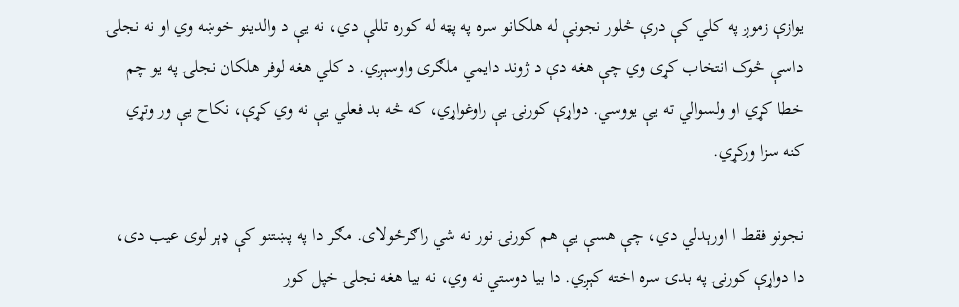یوازې زموږ په کلي کې درې څلور نجونې له هلکانو سره په پټه له کوره تللې دي، نه یې د والدینو خوښه وي او نه نجلۍ داسې څوک انتخاب کړی وي چې هغه دې د ژوند دایمي ملګری واوسېږي. د کلي هغه لوفر هلکان نجلۍ په یو چم خطا کړي او ولسوالي ته یې یووسي. دواړې کورنۍ یې راوغواړي، که څه بد فعلي یې نه وي کړې، نکاح یې ور وتړي کنه سزا ورکړي.

نجونو فقط ا اورېدلي دي، چې هسې یې هم کورنۍ نور نه شي راګرځولای. مګر دا په پښتنو کې ډېر لوی عیب دی، دا دواړې کورنۍ په بدۍ سره اخته کېږي. دا بیا دوستي نه وي، نه بیا هغه نجلۍ خپل کور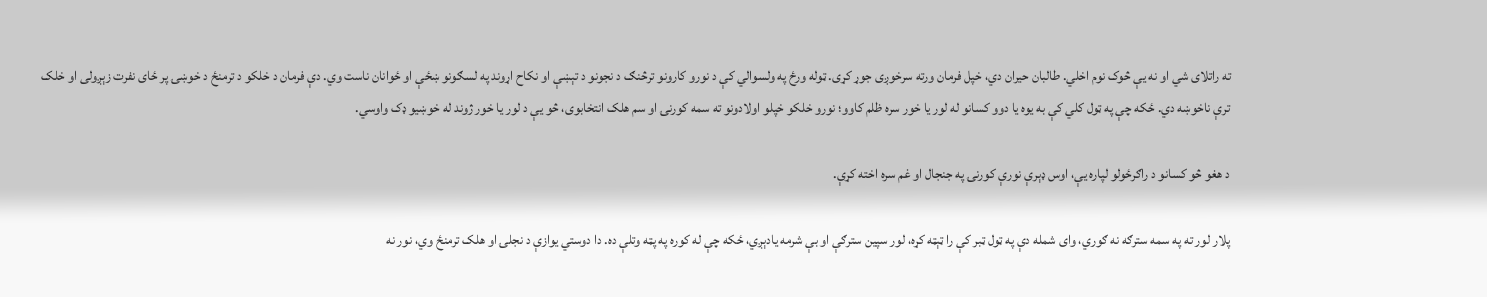ته راتلای شي او نه یې څوک نوم اخلي. طالبان حیران دي، خپل فرمان ورته سرخوږی جوړ کړی. ټوله ورځ په ولسوالي کې د نورو کارونو ترڅنګ د نجونو د تېښې او نکاح اړوند په لسګونو ښځې او ځوانان ناست وي. دې فرمان د خلکو د ترمنځ د خوښۍ پر ځای نفرت زېږولی او خلک ترې ناخوښه دي. ځکه چې په ټول کلي کې به یوه یا دوو کسانو له لور یا خور سره ظلم کاوو؛ نورو خلکو خپلو اولادونو ته سمه کورنۍ او سم هلک انتخابوی، څو یې د لور یا خور ژوند له خوښیو ډک واوسي.

د هغو څو کسانو د راګرځولو لپاره یې، اوس ډېرې نورې کورنۍ په جنجال او غم سره اخته کړې.

پلار لور ته په سمه سترګه نه ګوري، وای شمله دې په ټول ټبر کې را ټېټه کړه، لور سپین سترګې او بې‌ شرمه یادېږي، ځکه چې له کوره په پټه وتلې ده. دا دوستي یوازې د نجلۍ او هلک ترمنځ وي، نور نه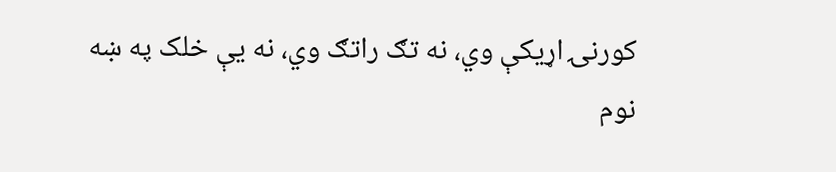کورنۍ اړیکې وي، نه تګ راتګ وي، نه یې خلک په ښه نوم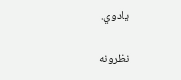یادوي.

نظرونه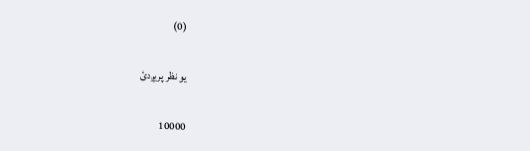(0)

یو نظر پریږدئ

10000